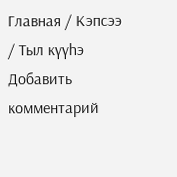Главная / Кэпсээ / Тыл күүhэ
Добавить комментарий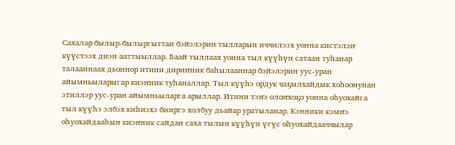Сахалар былыр-былыргыттан бэйэлэрин тылларын иччилээх уонна кистэлэҥ күүстээх диэн ааттыыллар. Баай тыллаах уонна тыл күүһүн сатаан туһанар талааннаах дьоннор итини дириҥник баһылааннар бэйэлэрин уус-уран айымньыларыгар киэҥник туһаналлар. Тыл күүһэ ордук чаҕылхайдык хоһоонунан этиллэр уус-уран айымньыларга арыллар. Итини тэҥэ олоҥхоҕо уонна оһуохайга тыл күүһэ элбэх киһиэхэ бииргэ холбуу дьайар уратыланар. Кэнники кэмҥэ оһуохайдааһын киэҥник сайдан саха тылын күүһүн үгүс оһуохайдааччылар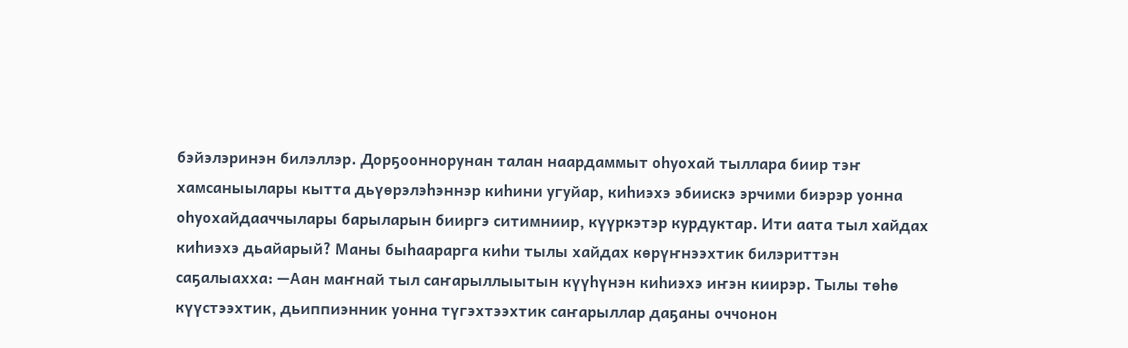бэйэлэринэн билэллэр. Дорҕооннорунан талан наардаммыт оһуохай тыллара биир тэҥ хамсаныылары кытта дьүөрэлэһэннэр киһини угуйар, киһиэхэ эбиискэ эрчими биэрэр уонна оһуохайдааччылары барыларын бииргэ ситимниир, күүркэтэр курдуктар. Ити аата тыл хайдах киһиэхэ дьайарый? Маны быһаарарга киһи тылы хайдах көрүҥнээхтик билэриттэн саҕалыахха: —Аан маҥнай тыл саҥарыллыытын күүһүнэн киһиэхэ иҥэн киирэр. Тылы төһө күүстээхтик, дьиппиэнник уонна түгэхтээхтик саҥарыллар даҕаны оччонон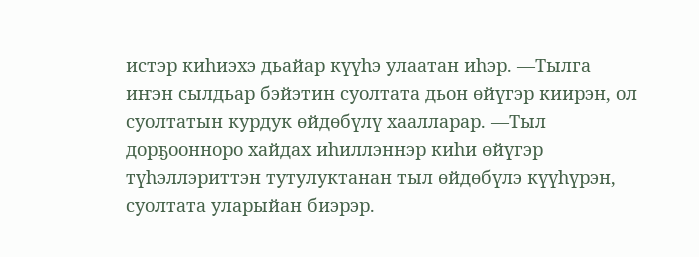истэр киһиэхэ дьайар күүһэ улаатан иһэр. —Тылга иҥэн сылдьар бэйэтин суолтата дьон өйүгэр киирэн, ол суолтатын курдук өйдөбүлү хаалларар. —Тыл дорҕоонноро хайдах иһиллэннэр киһи өйүгэр түһэллэриттэн тутулуктанан тыл өйдөбүлэ күүһүрэн, суолтата уларыйан биэрэр.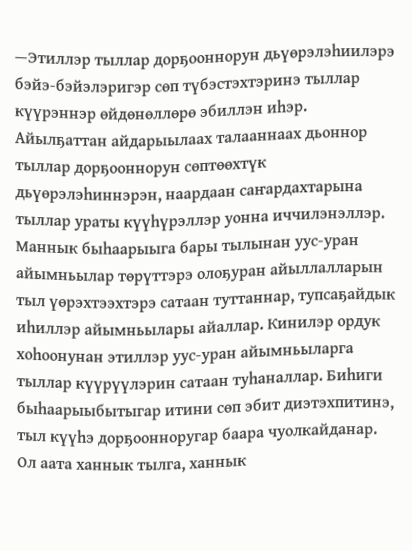—Этиллэр тыллар дорҕооннорун дьүөрэлэһиилэрэ бэйэ-бэйэлэригэр сөп түбэстэхтэринэ тыллар күүрэннэр өйдөнөллөрө эбиллэн иһэр. Айылҕаттан айдарыылаах талааннаах дьоннор тыллар дорҕооннорун сөптөөхтүк дьүөрэлэһиннэрэн, наардаан саҥардахтарына тыллар ураты күүһүрэллэр уонна иччилэнэллэр. Маннык быһаарыыга бары тылынан уус-уран айымньылар төрүттэрэ олоҕуран айыллалларын тыл үөрэхтээхтэрэ сатаан туттаннар, тупсаҕайдык иһиллэр айымньылары айаллар. Кинилэр ордук хоһоонунан этиллэр уус-уран айымньыларга тыллар күүрүүлэрин сатаан туһаналлар. Биһиги быһаарыыбытыгар итини сөп эбит диэтэхпитинэ, тыл күүһэ дорҕоонноругар баара чуолкайданар. Ол аата ханнык тылга, ханнык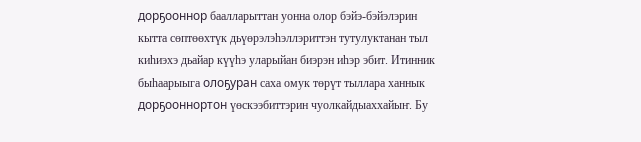дорҕооннор баалларыттан уонна олор бэйэ-бэйэлэрин кытта сөптөөхтүк дьүөрэлэһэллэриттэн тутулуктанан тыл киһиэхэ дьайар күүһэ уларыйан биэрэн иһэр эбит. Итинник быһаарыыга олоҕуран саха омук төрүт тыллара ханнык дорҕооннортон үөскээбиттэрин чуолкайдыаххайыҥ. Бу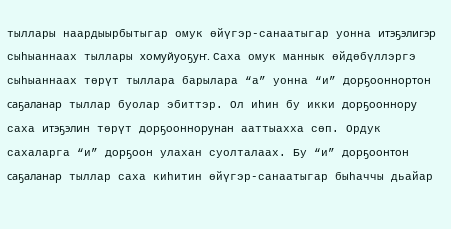тыллары наардыырбытыгар омук өйүгэр-санаатыгар уонна итэҕэлигэр сыһыаннаах тыллары хомуйуоҕуҥ. Саха омук маннык өйдөбүллэргэ сыһыаннаах төрүт тыллара барылара “а” уонна “и” дорҕооннортон саҕаланар тыллар буолар эбиттэр. Ол иһин бу икки дорҕооннору саха итэҕэлин төрүт дорҕооннорунан ааттыахха сөп. Ордук сахаларга “и” дорҕоон улахан суолталаах. Бу “и” дорҕоонтон
саҕаланар тыллар саха киһитин өйүгэр-санаатыгар быһаччы дьайар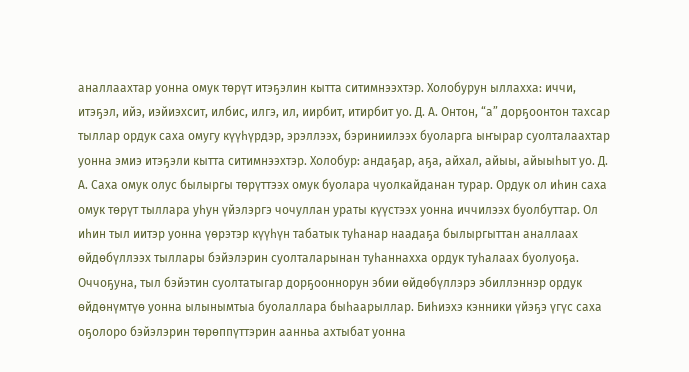аналлаахтар уонна омук төрүт итэҕэлин кытта ситимнээхтэр. Холобурун ыллахха: иччи, итэҕэл, ийэ, иэйиэхсит, илбис, илгэ, ил, иирбит, итирбит уо. Д. А. Онтон, “а” дорҕоонтон тахсар тыллар ордук саха омугу күүһүрдэр, эрэллээх, бэриниилээх буоларга ыҥырар суолталаахтар уонна эмиэ итэҕэли кытта ситимнээхтэр. Холобур: андаҕар, аҕа, айхал, айыы, айыыһыт уо. Д. А. Саха омук олус былыргы төрүттээх омук буолара чуолкайданан турар. Ордук ол иһин саха омук төрүт тыллара уһун үйэлэргэ чочуллан ураты күүстээх уонна иччилээх буолбуттар. Ол иһин тыл иитэр уонна үөрэтэр күүһүн табатык туһанар наадаҕа былыргыттан аналлаах өйдөбүллээх тыллары бэйэлэрин суолталарынан туһаннахха ордук туһалаах буолуоҕа. Оччоҕуна, тыл бэйэтин суолтатыгар дорҕооннорун эбии өйдөбүллэрэ эбиллэннэр ордук өйдөнүмтүө уонна ылынымтыа буолаллара быһаарыллар. Биһиэхэ кэнники үйэҕэ үгүс саха оҕолоро бэйэлэрин төрөппүттэрин аанньа ахтыбат уонна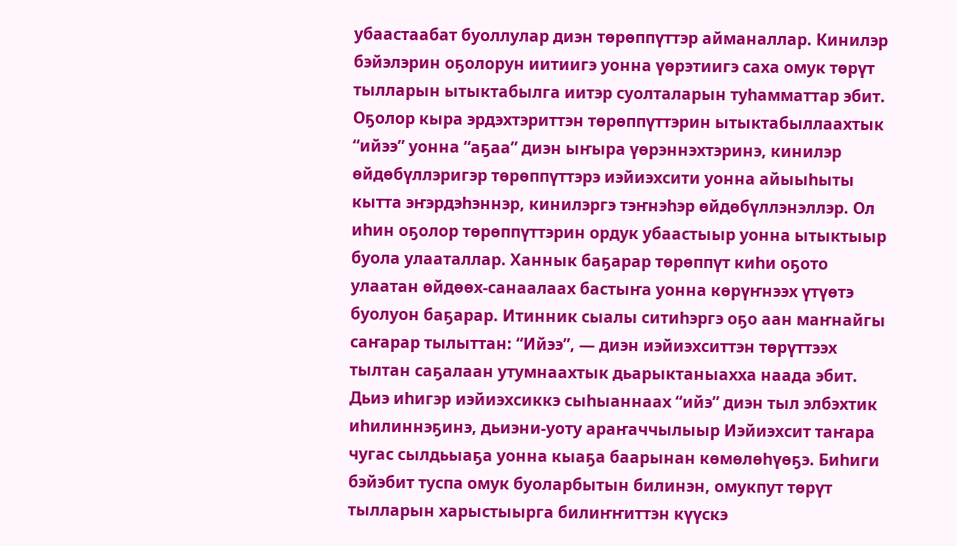убаастаабат буоллулар диэн төрөппүттэр айманаллар. Кинилэр бэйэлэрин оҕолорун иитиигэ уонна үөрэтиигэ саха омук төрүт тылларын ытыктабылга иитэр суолталарын туһамматтар эбит. Оҕолор кыра эрдэхтэриттэн төрөппүттэрин ытыктабыллаахтык “ийээ” уонна “аҕаа” диэн ыҥыра үөрэннэхтэринэ, кинилэр өйдөбүллэригэр төрөппүттэрэ иэйиэхсити уонна айыыһыты кытта эҥэрдэһэннэр, кинилэргэ тэҥнэһэр өйдөбүллэнэллэр. Ол иһин оҕолор төрөппүттэрин ордук убаастыыр уонна ытыктыыр буола улааталлар. Ханнык баҕарар төрөппүт киһи оҕото улаатан өйдөөх-санаалаах бастыҥа уонна көрүҥнээх үтүөтэ буолуон баҕарар. Итинник сыалы ситиһэргэ оҕо аан маҥнайгы саҥарар тылыттан: “Ийээ”, — диэн иэйиэхситтэн төрүттээх тылтан саҕалаан утумнаахтык дьарыктаныахха наада эбит. Дьиэ иһигэр иэйиэхсиккэ сыһыаннаах “ийэ” диэн тыл элбэхтик иһилиннэҕинэ, дьиэни-уоту араҥаччылыыр Иэйиэхсит таҥара чугас сылдьыаҕа уонна кыаҕа баарынан көмөлөһүөҕэ. Биһиги бэйэбит туспа омук буоларбытын билинэн, омукпут төрүт тылларын харыстыырга билиҥҥиттэн күүскэ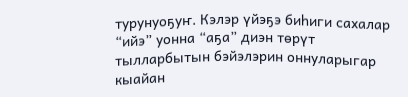турунуоҕуҥ. Кэлэр үйэҕэ биһиги сахалар “ийэ” уонна “аҕа” диэн төрүт тылларбытын бэйэлэрин оннуларыгар кыайан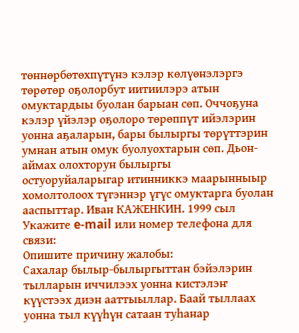төннөрбөтөхпүтүнэ кэлэр көлүөнэлэргэ төрөтөр оҕолорбут иитиилэрэ атын омуктардыы буолан барыан сөп. Оччоҕуна кэлэр үйэлэр оҕолоро төрөппүт ийэлэрин уонна аҕаларын, бары былыргы төрүттэрин умнан атын омук буолуохтарын сөп. Дьон-аймах олохторун былыргы остуоруйаларыгар итинниккэ маарынныыр хомолтолоох түгэннэр үгүс омуктарга буолан ааспыттар. Иван КАЖЕНКИН. 1999 сыл
Укажите e-mail или номер телефона для связи:
Опишите причину жалобы:
Сахалар былыр-былыргыттан бэйэлэрин тылларын иччилээх уонна кистэлэҥ күүстээх диэн ааттыыллар. Баай тыллаах уонна тыл күүһүн сатаан туһанар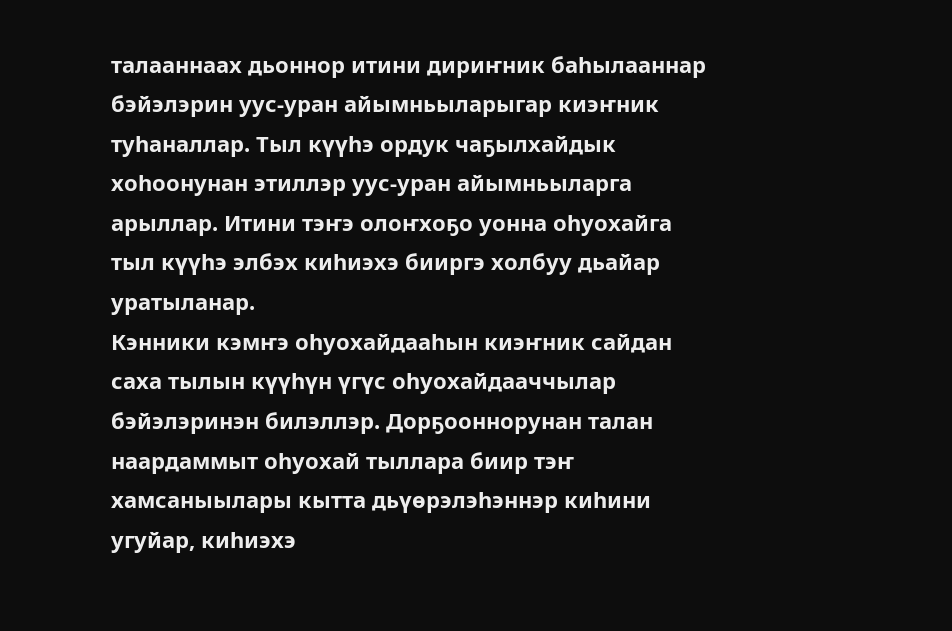талааннаах дьоннор итини дириҥник баһылааннар бэйэлэрин уус-уран айымньыларыгар киэҥник туһаналлар. Тыл күүһэ ордук чаҕылхайдык хоһоонунан этиллэр уус-уран айымньыларга арыллар. Итини тэҥэ олоҥхоҕо уонна оһуохайга тыл күүһэ элбэх киһиэхэ бииргэ холбуу дьайар уратыланар.
Кэнники кэмҥэ оһуохайдааһын киэҥник сайдан саха тылын күүһүн үгүс оһуохайдааччылар бэйэлэринэн билэллэр. Дорҕооннорунан талан наардаммыт оһуохай тыллара биир тэҥ хамсаныылары кытта дьүөрэлэһэннэр киһини угуйар, киһиэхэ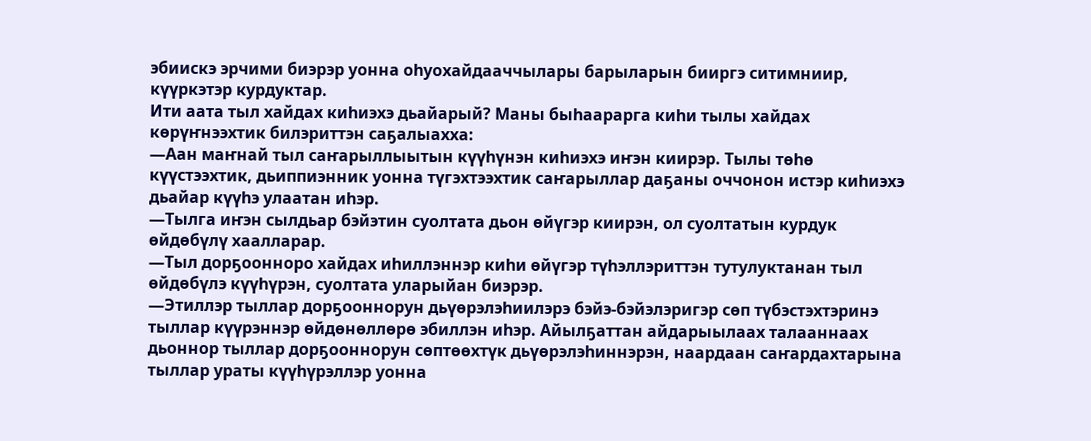эбиискэ эрчими биэрэр уонна оһуохайдааччылары барыларын бииргэ ситимниир, күүркэтэр курдуктар.
Ити аата тыл хайдах киһиэхэ дьайарый? Маны быһаарарга киһи тылы хайдах көрүҥнээхтик билэриттэн саҕалыахха:
—Аан маҥнай тыл саҥарыллыытын күүһүнэн киһиэхэ иҥэн киирэр. Тылы төһө күүстээхтик, дьиппиэнник уонна түгэхтээхтик саҥарыллар даҕаны оччонон истэр киһиэхэ дьайар күүһэ улаатан иһэр.
—Тылга иҥэн сылдьар бэйэтин суолтата дьон өйүгэр киирэн, ол суолтатын курдук өйдөбүлү хаалларар.
—Тыл дорҕоонноро хайдах иһиллэннэр киһи өйүгэр түһэллэриттэн тутулуктанан тыл өйдөбүлэ күүһүрэн, суолтата уларыйан биэрэр.
—Этиллэр тыллар дорҕооннорун дьүөрэлэһиилэрэ бэйэ-бэйэлэригэр сөп түбэстэхтэринэ тыллар күүрэннэр өйдөнөллөрө эбиллэн иһэр. Айылҕаттан айдарыылаах талааннаах дьоннор тыллар дорҕооннорун сөптөөхтүк дьүөрэлэһиннэрэн, наардаан саҥардахтарына тыллар ураты күүһүрэллэр уонна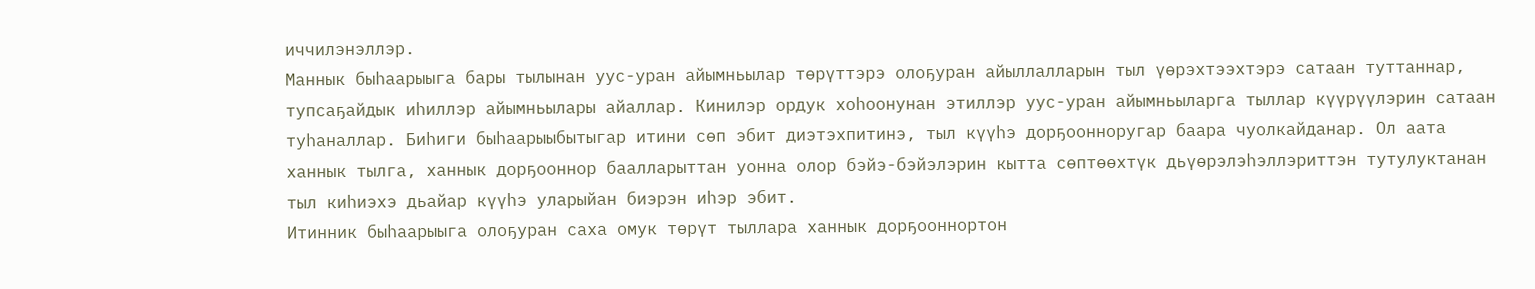иччилэнэллэр.
Маннык быһаарыыга бары тылынан уус-уран айымньылар төрүттэрэ олоҕуран айыллалларын тыл үөрэхтээхтэрэ сатаан туттаннар, тупсаҕайдык иһиллэр айымньылары айаллар. Кинилэр ордук хоһоонунан этиллэр уус-уран айымньыларга тыллар күүрүүлэрин сатаан туһаналлар. Биһиги быһаарыыбытыгар итини сөп эбит диэтэхпитинэ, тыл күүһэ дорҕоонноругар баара чуолкайданар. Ол аата ханнык тылга, ханнык дорҕооннор баалларыттан уонна олор бэйэ-бэйэлэрин кытта сөптөөхтүк дьүөрэлэһэллэриттэн тутулуктанан тыл киһиэхэ дьайар күүһэ уларыйан биэрэн иһэр эбит.
Итинник быһаарыыга олоҕуран саха омук төрүт тыллара ханнык дорҕооннортон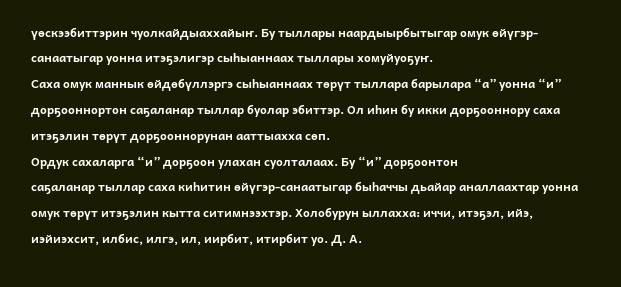үөскээбиттэрин чуолкайдыаххайыҥ. Бу тыллары наардыырбытыгар омук өйүгэр-санаатыгар уонна итэҕэлигэр сыһыаннаах тыллары хомуйуоҕуҥ.
Саха омук маннык өйдөбүллэргэ сыһыаннаах төрүт тыллара барылара “а” уонна “и” дорҕооннортон саҕаланар тыллар буолар эбиттэр. Ол иһин бу икки дорҕооннору саха итэҕэлин төрүт дорҕооннорунан ааттыахха сөп.
Ордук сахаларга “и” дорҕоон улахан суолталаах. Бу “и” дорҕоонтон
саҕаланар тыллар саха киһитин өйүгэр-санаатыгар быһаччы дьайар аналлаахтар уонна омук төрүт итэҕэлин кытта ситимнээхтэр. Холобурун ыллахха: иччи, итэҕэл, ийэ, иэйиэхсит, илбис, илгэ, ил, иирбит, итирбит уо. Д. А.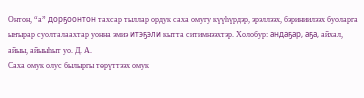Онтон, “а” дорҕоонтон тахсар тыллар ордук саха омугу күүһүрдэр, эрэллээх, бэриниилээх буоларга ыҥырар суолталаахтар уонна эмиэ итэҕэли кытта ситимнээхтэр. Холобур: андаҕар, аҕа, айхал, айыы, айыыһыт уо. Д. А.
Саха омук олус былыргы төрүттээх омук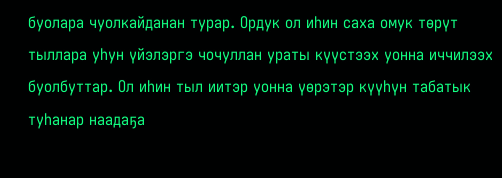буолара чуолкайданан турар. Ордук ол иһин саха омук төрүт тыллара уһун үйэлэргэ чочуллан ураты күүстээх уонна иччилээх буолбуттар. Ол иһин тыл иитэр уонна үөрэтэр күүһүн табатык туһанар наадаҕа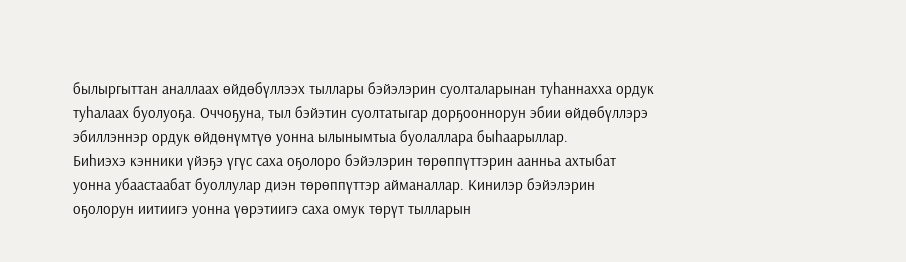былыргыттан аналлаах өйдөбүллээх тыллары бэйэлэрин суолталарынан туһаннахха ордук туһалаах буолуоҕа. Оччоҕуна, тыл бэйэтин суолтатыгар дорҕооннорун эбии өйдөбүллэрэ эбиллэннэр ордук өйдөнүмтүө уонна ылынымтыа буолаллара быһаарыллар.
Биһиэхэ кэнники үйэҕэ үгүс саха оҕолоро бэйэлэрин төрөппүттэрин аанньа ахтыбат уонна убаастаабат буоллулар диэн төрөппүттэр айманаллар. Кинилэр бэйэлэрин оҕолорун иитиигэ уонна үөрэтиигэ саха омук төрүт тылларын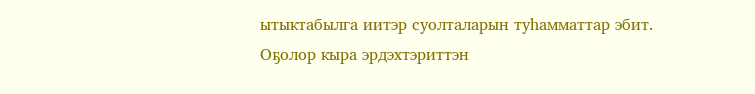ытыктабылга иитэр суолталарын туһамматтар эбит.
Оҕолор кыра эрдэхтэриттэн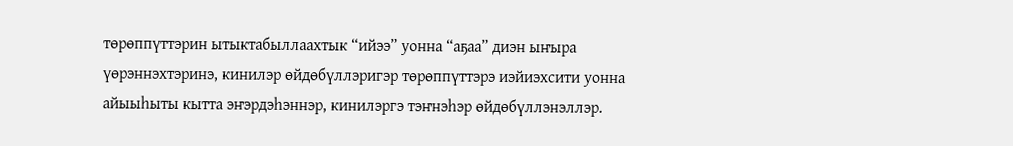төрөппүттэрин ытыктабыллаахтык “ийээ” уонна “аҕаа” диэн ыҥыра үөрэннэхтэринэ, кинилэр өйдөбүллэригэр төрөппүттэрэ иэйиэхсити уонна айыыһыты кытта эҥэрдэһэннэр, кинилэргэ тэҥнэһэр өйдөбүллэнэллэр.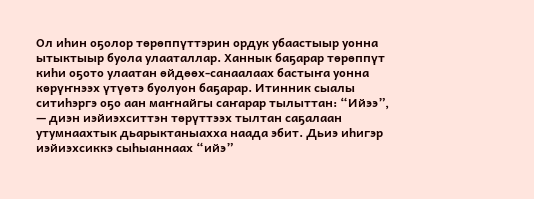Ол иһин оҕолор төрөппүттэрин ордук убаастыыр уонна ытыктыыр буола улааталлар. Ханнык баҕарар төрөппүт киһи оҕото улаатан өйдөөх-санаалаах бастыҥа уонна көрүҥнээх үтүөтэ буолуон баҕарар. Итинник сыалы ситиһэргэ оҕо аан маҥнайгы саҥарар тылыттан: “Ийээ”, — диэн иэйиэхситтэн төрүттээх тылтан саҕалаан утумнаахтык дьарыктаныахха наада эбит. Дьиэ иһигэр иэйиэхсиккэ сыһыаннаах “ийэ”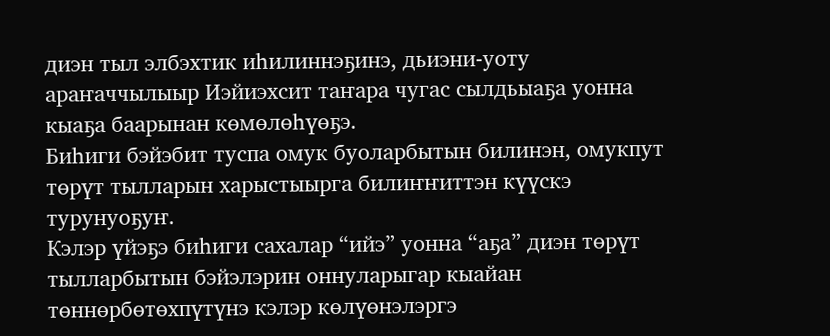диэн тыл элбэхтик иһилиннэҕинэ, дьиэни-уоту араҥаччылыыр Иэйиэхсит таҥара чугас сылдьыаҕа уонна кыаҕа баарынан көмөлөһүөҕэ.
Биһиги бэйэбит туспа омук буоларбытын билинэн, омукпут төрүт тылларын харыстыырга билиҥҥиттэн күүскэ турунуоҕуҥ.
Кэлэр үйэҕэ биһиги сахалар “ийэ” уонна “аҕа” диэн төрүт тылларбытын бэйэлэрин оннуларыгар кыайан төннөрбөтөхпүтүнэ кэлэр көлүөнэлэргэ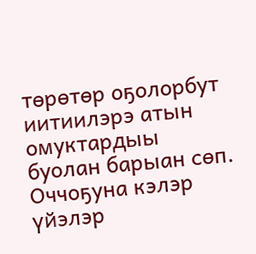төрөтөр оҕолорбут иитиилэрэ атын омуктардыы буолан барыан сөп. Оччоҕуна кэлэр үйэлэр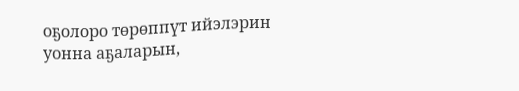оҕолоро төрөппүт ийэлэрин уонна аҕаларын,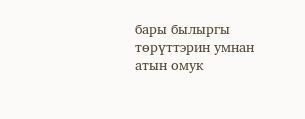бары былыргы төрүттэрин умнан атын омук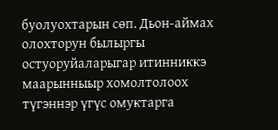буолуохтарын сөп. Дьон-аймах олохторун былыргы остуоруйаларыгар итинниккэ маарынныыр хомолтолоох түгэннэр үгүс омуктарга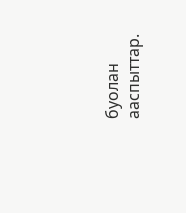буолан ааспыттар.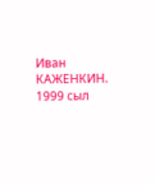Иван КАЖЕНКИН.
1999 сыл